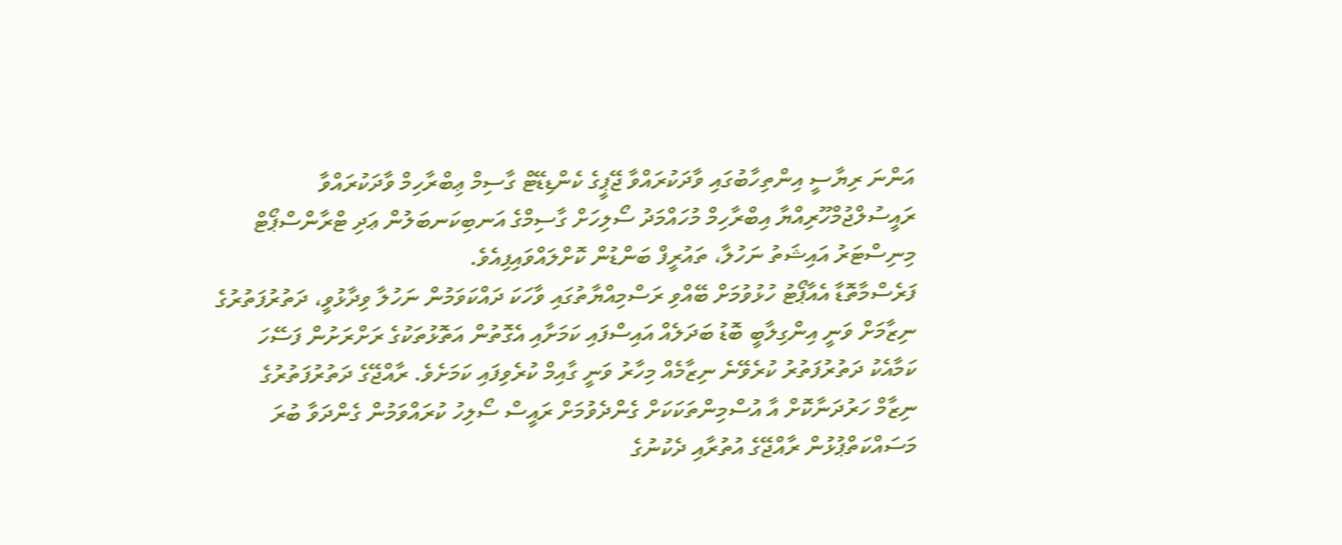އަންނަ ރިޔާސީ އިންތިހާބުގައި ވާދަކުރައްވާ ޖޭޕީގެ ކެންޑިޑޭޓް ގާސިމް ޢިބްރާހިމް ވާދަކުރައްވާ ރައީސުލްޖުމްހޫރިއްޔާ އިބްރާހިމް މުހައްމަދު ސޯލިހަށް ގާސިމްގެ އަނބިކަނބަލުން ޢަދި ޓްރާންސްޕޯޓް މިނިސްޓަރު އައިޝަތު ނަހުލާ، ތައުރީފް ބަންޑުން ކޮށްލައްވައިފިއެވެ.
ފަރެސްމާތޮޑާ އެއާޕޯޓު ހުޅުވުމަށް ބޭއްވި ރަސްމިއްޔާތުގައި ވާހަކަ ދައްކަވަމުން ނަހުލާ ވިދާޅުވީ، ދަތުރުފަތުރުގެ ނިޒާމަށް ވަނީ އިންގިލާބީ ބޮޑު ބަދަލެއް އައިސްފައި ކަމަށާއި އެގޮތުން އަތޮޅުތަކުގެ ރަށްރަށުން ފަސޭހަ ކަމާއެކު ދަތުރުފަތުރު ކުރެވޭނެ ނިޒާމެއް މިހާރު ވަނީ ގާއިމް ކުރެވިފައި ކަމަށެވެ. ރާއްޖޭގެ ދަތުރުފަތުރުގެ ނިޒާމް ހަރުދަނާކޮށް އާ އުސްމިންތަކަކަށް ގެންދެވުމަށް ރައީސް ސޯލިހު ކުރައްވަމުން ގެންދަވާ ބުރަ މަސައްކަތްޕުޅުން ރާއްޖޭގެ އުތުރާއި ދެކުނުގެ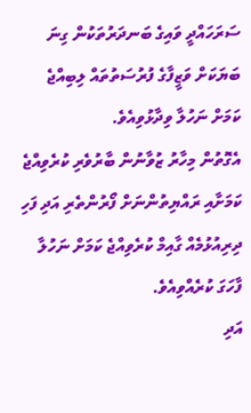ސަރަހައްދީ ވައިގެ ބަނދަރުތަކުން ގިނަ ބަޔަކަށް ވަޒީފާގެ ފުރުސަތުތައް ލިބިއްޖެ ކަމަށް ނަހުލާ ވިދާޅުވިއެވެ.
އެގޮތުން މިހާރު ޒުވާނުން ބާރުވެރި ކުރެވިއްޖެ ކަމަށާއި ރައްޔިތުންނަށް ފޯރުންތެރި އަދި ފަހި ދިރިއުޅުމެއް ގާއިމް ކުރެވިއްޖެ ކަމަށް ނަހުލާ ފާހަގަ ކުރެއްވިއެވެ.
އަދި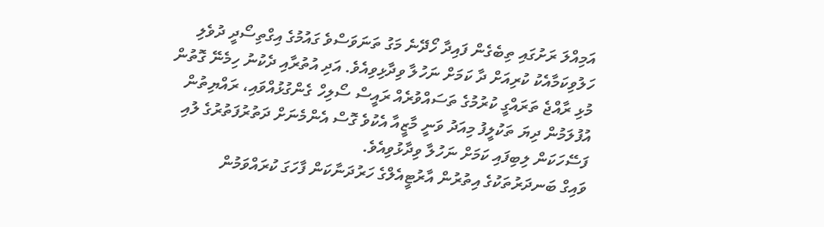އަމިއްލަ ރަށުގައި ތިބެގެން ފައިދާ ހޯދޭނެ މަގު ތަނަވަސްވެ ގައުމުގެ އިގްތިސޯދީ ދުވެލި ހަލުވިކަމާއެކު ކުރިއަށް ދާ ކަމަށް ނަހުލާ ވިދާޅިވިއެވެ. އަދި އުތުރާއި ދެކުނު ހިމެނޭ ގޮތުން މުޅި ރާއްޖެ ތަރައްގީ ކުރުމުގެ ތަސައްވުރެއް ރައީސް ސޯލިހް ގެންގުޅުއްވައި، ރައްޔިތުން އުފުލަމުން ދިޔަ ތަކުލީފު މިއަދު ވަނީ މާޒީއާ އެކުވެ ގޮސް އެންމެނަށް ދަތުރުފަތުރުގެ ލުއި ފަސޭހަކަން ލިބިފައި ކަމަށް ނަހުލާ ވިދާޅުވިއެވެ.
ވައިގް ބަނދަރުތަކުގެ އިތުރުން އާރުޓީއެލްގެ ހަރުދަނާކަން ފާހަގަ ކުރައްވަމުން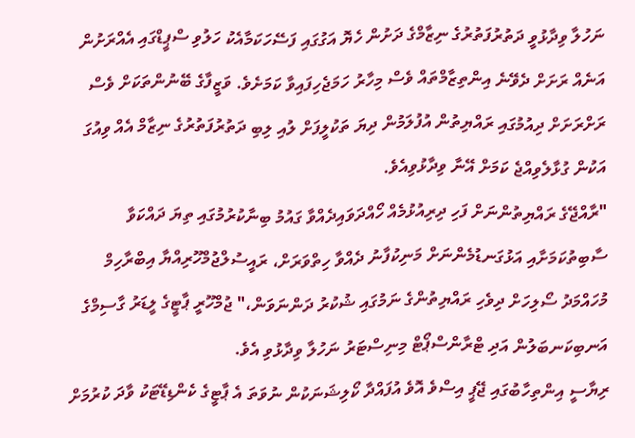ނަހުލާ ވިދާޅުވީ ދަތުރުފަތުރުގެ ނިޒާމްގެ ދަށުން ހެޔޮ އަގުގައި ފަސޭހަކަމާއެކު ހަލުވި ސްޕީޑްގައި އެއްރަށުން އަނެއް ރަށަށް ދެވޭނެ އިންތިޒާމްތައް ވެސް މިހާރު ހަމަޖެހިފައިވާ ކަމަށެވެ. ވަޒީފާގެ ބޭނުންތަކަށް ވެސް ރަށްރަށަށް ދިއުމުގައި ރައްޔިތުން އުފުލަމުން ދިޔަ ތަކުލީފަށް ލުއި ލިބި ދަތުރުފަތުރުގެ ނިޒާމް އެއް ވިއުގަ އަކުން ގުޅާލެވިއްޖެ ކަމަށް އޭނާ ވިދާޅުވިއެވެ.
"ރާއްޖޭގެ ރައްޔިތުންނަށް ފަހި ދިރިއުޅުމެއް ހޯއްދަވައިދެއްވާ ގައުމު ބިނާކުރުމުގައި ތިޔަ ދައްކަވާ ސާބިތުކަމަށާއި އަޅުގަނޑުމެންނަށް މަނިކުފާނު ދެއްވާ ހިތްވަރަށް، ރައީސުލްޖުމްހޫރިއްޔާ އިބްރާހިމް މުހައްމަދު ސޯލިހަށް ދިވެހި ރައްޔިތުންގެ ނަމުގައި ޝުކުރު ދަންނަވަން،" ޖުމްހޫރީ ޕާޓީގެ ލީޑަރު ގާސިމްގެ އަނބިކަނބަލުން އަދި ޓްރާންސްޕޯޓް މިނިސްޓަރު ނަހުލާ ވިދާޅުވި އެވެ.
ރިޔާސީ އިންތިހާބުގައި ޖޭޕީ އިސްވެ އޮވެ އުފައްދާ ކޯލިޝަނަކުން ނުވަތަ އެ ޕާޓީގެ ކެންޑިޑޭޓަކު ވާދަ ކުރުމަށް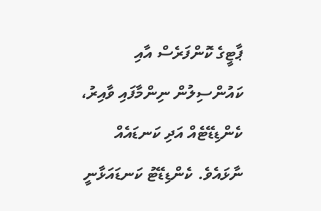ޕާޓީގެ ކޮންފަރެސް އާއި ކައުންސިލުން ނިންމާފައި ވާއިރު، ކެންޑިޑޭޓެއް އަދި ކަނޑައެއް ނާޅައެވެ. ކެންޑިޑޭޓު ކަނޑައަޅާނީ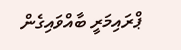ޕްރައިމަރީ ބާއްވައިގެން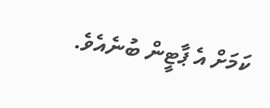ކަމަށް އެ ޕާޓީން ބުނެއެވެ.